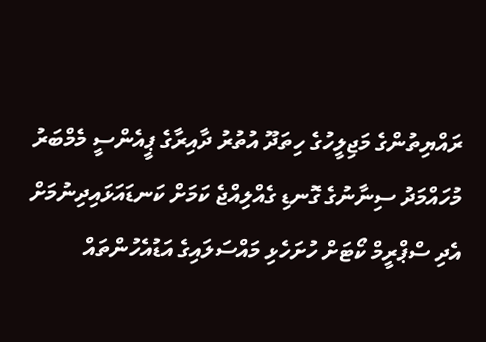ރައްޔިތުންގެ މަޖިލީހުގެ ހިތަދޫ އުތުރު ދާއިރާގެ ޕީއެންސީ މެމްބަރު މުހައްމަދު ސިނާނުގެ ގޮނޑި ގެއްލިއްޖެ ކަމަށް ކަނޑައަޅައިދިނުމަށް އެދި ސްޕްރީމް ކޯޓަށް ހުށަހެޅި މައްސަލައިގެ އަޑުއެހުންތައް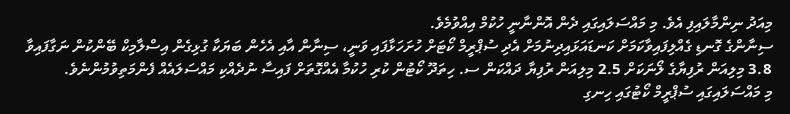މިއަދު ނިންމާލައިފި އެވެ. މި މައްސަލައިގައި ދެން އޮންނާނީ ހުކުމް އިއްވުމެވެ.
ސިނާންގެ ގޮނޑި ގެއްލިފައިވާކަމަށް ކަނޑައަޅައިދިނުމަށް އެދި ސުޕްރީމް ކޯޓަށް ހުށަހަޅާފައި ވަނީ، ސިނާން އާއި އެހެން ބަޔަކާ ގުޅިގެން އިސްލާމިކް ބޭންކުން ނަގާފައިވާ 3.8 މިލިއަން ރުފިޔާގެ ލޯނަކަށް 2.5 މިލިއަން ރުފިޔާ ދައްކަން ސ. ހިތަދޫ ކޯޓުން ކުރި ހުކުމާ އެއްގޮތަށް ފައިސާ ނުދެއްކި މައްސަލައެއް ފެންމަތިވުމުންނެވެ.
މި މައްސަލައިގައި ސުޕްރީމް ކޯޓުގައި ހިނގި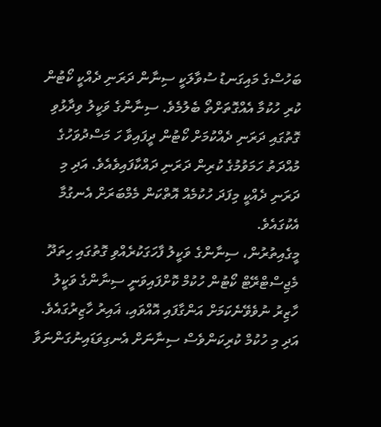ބަހުސްގެ މައިގަނޑު ސުވާލަކީ ސިނާން ދަރަނި ދެއްކީ ކޯޓުން ކުރި ހުކުމާ އެއްގޮތަށްތޯ ބެލުމެވެ. ސިނާންގެ ވަކީލު ވިދާޅުވި ގޮތުގައި ދަރަނި ދެއްކުމަށް ކޯޓުން ދީފައިވާ ހަ މަސްދުވަހުގެ މުއްދަތު ހަމަވުމުގެ ކުރިން ދަރަނި ދައްކާފައިވެއެވެ. އަދި މި ދަރަނި ދެއްކީ މިފަދަ ހުކުމެއް އޮތްކަން މެމްބަރަށް އެނގުމާ އެކުގައެވެ.
މީގެއިތުރުން، ސިނާންގެ ވަކީލު ފާހަގަކުރެއްވި ގޮތުގައި ހިތަދޫ މެޖިސްޓްރޭޓް ކޯޓުން ހުކުމް ކޮށްފައިވަނީ ސިނާންގެ ވަކީލު ހާޒިރު ނުވެވޭނެކަމަށް އަންގާފައި އޮއްވައި، ޣައިރު ހާޒިރުގައެވެ. އަދި މި ހުކުމް ކުރިކަންވެސް ސިނާނަށް އެނގިވަޑައިނުގަންނަވާ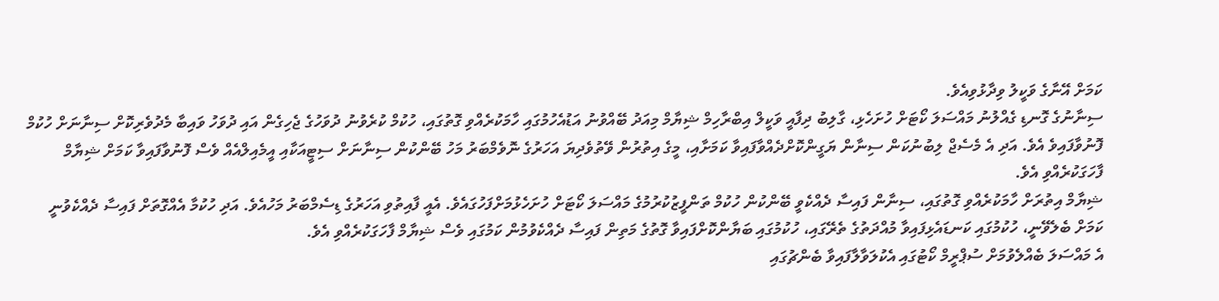ކަމަށް އޭނާގެ ވަކީލު ވިދާޅުވިއެވެ.
ސިނާނުގެ ގޮނޑި ގެއްލުނު މައްސަލަ ކޯޓަށް ހުށަހެޅި، ގާލިބު ދިފާއީ ވަކީލް އިބްރާހިމް ޝިޔާމް މިއަދު ބޭއްވުނު އަޑުއެހުމުގައި ހާމަކުރެއްވި ގޮތުގައި، ހުކުމް ކުރެވުނު ދުވަހުގެ ޖެހިގެން އައި ދުވަހު ވައިބާ މެދުވެރިކޮށް ސިނާނަށް ހުކުމް ފޮނުވާފައިވެ އެވެ. އަދި އެ މެސެޖް ލިބުނުކަން ސިނާން ޔަގީންކޮށްދެއްވާފައިވާ ކަމަށާއި، މީގެ އިތުރުން ވޭތުވެދިޔަ އަހަރުގެ ނޮވެމްބަރު މަހު ބޭންކުން ސިނާނަށް ސިޓީއަކާއި އީމެއިލްއެއް ވެސް ފޮނުވާފައިވާ ކަމަށް ޝިޔާމް ފާހަގަކުރެއްވި އެވެ.
ޝިޔާމް އިތުރަށް ހާމަކުރެއްވި ގޮތުގައި، ސިނާން ފައިސާ ދެއްކެވީ ބޭންކުން ހުކުމް ތަންފީޒުކުރުމުގެ މައްސަލަ ކޯޓަށް ހުށަހެޅުމަށްފަހުގައެވެ. އެއީ ފާއިތުވި އަހަރުގެ ޑިސެމްބަރު މަހުއެވެ. އަދި ހުކުމާ އެއްގޮތަށް ފައިސާ ދެއްކެވުނީ ކަމަށް ބެލެވޭނީ، ހުކުމުގައި ކަނޑައެޅިފައިވާ މުއްދަތުގެ ތެރޭގައި، ހުކުމުގައި ބަޔާންކޮށްފައިވާ ގޮތުގެ މަތިން ފައިސާ ދެއްކެވުމުން ކަމުގައި ވެސް ޝިޔާމް ފާހަގަކުރެއްވި އެވެ.
އެ މައްސަލަ ބެއްލެވުމަށް ސުޕްރީމް ކޯޓުގައި އެކުލަވާލާފައިވާ ބެންޗުގައި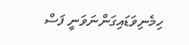ހިމެނިވަޑައިގަންނަވަނީ ފަސް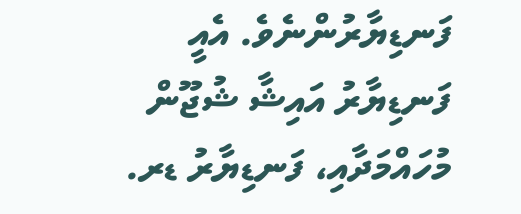ފަނޑިޔާރުންނެވެ. އެއީ ފަނޑިޔާރު އައިޝާ ޝުޖޫން މުހައްމަދާއި، ފަނޑިޔާރު ޑރ.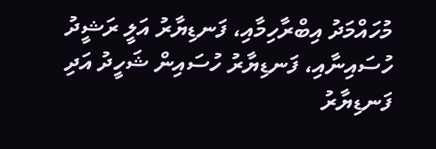މުހައްމަދު އިބްރާހިމާއި، ފަނޑިޔާރު އަލީ ރަޝީދު ހުސައިނާއި، ފަނޑިޔާރު ހުސައިން ޝަހީދު އަދި ފަނޑިޔާރު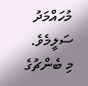މުހައްމަދު ސަލީމެވެ.
މި ބެންޗުގެ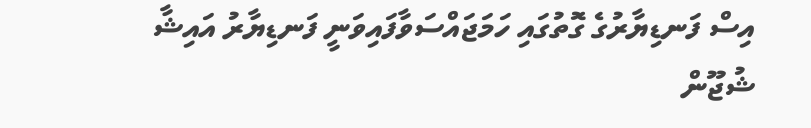އިސް ފަނޑިޔާރުގެ ގޮތުގައި ހަމަޖައްސަވާފައިވަނީ ފަނޑިޔާރު އައިޝާ ޝުޖޫން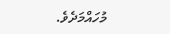މުހައްމަދެވެ.